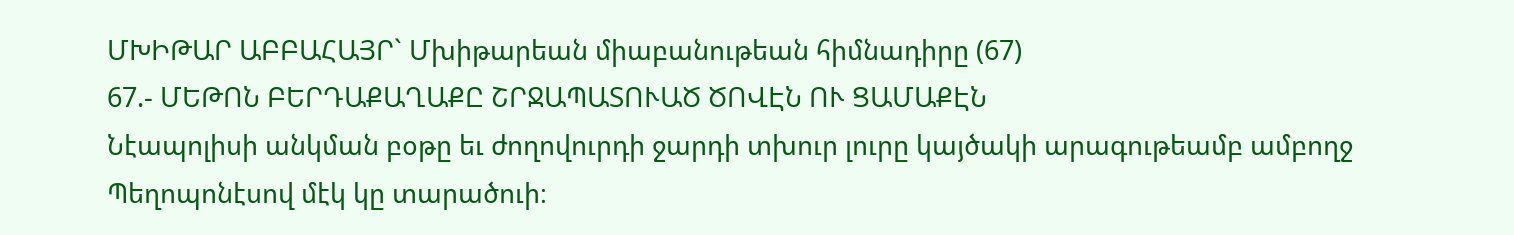ՄԽԻԹԱՐ ԱԲԲԱՀԱՅՐ` Մխիթարեան միաբանութեան հիմնադիրը (67)
67.- ՄԵԹՈՆ ԲԵՐԴԱՔԱՂԱՔԸ ՇՐՋԱՊԱՏՈՒԱԾ ԾՈՎԷՆ ՈՒ ՑԱՄԱՔԷՆ
Նէապոլիսի անկման բօթը եւ ժողովուրդի ջարդի տխուր լուրը կայծակի արագութեամբ ամբողջ Պեղոպոնէսով մէկ կը տարածուի։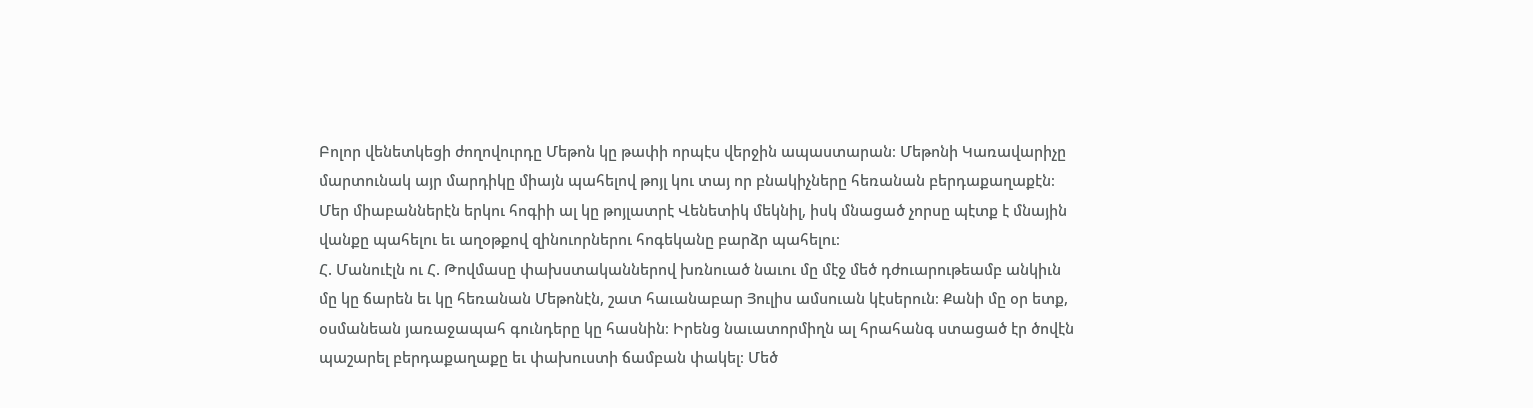Բոլոր վենետկեցի ժողովուրդը Մեթոն կը թափի որպէս վերջին ապաստարան։ Մեթոնի Կառավարիչը մարտունակ այր մարդիկը միայն պահելով թոյլ կու տայ որ բնակիչները հեռանան բերդաքաղաքէն։ Մեր միաբաններէն երկու հոգիի ալ կը թոյլատրէ Վենետիկ մեկնիլ, իսկ մնացած չորսը պէտք է մնային վանքը պահելու եւ աղօթքով զինուորներու հոգեկանը բարձր պահելու։
Հ. Մանուէլն ու Հ. Թովմասը փախստականներով խռնուած նաւու մը մէջ մեծ դժուարութեամբ անկիւն մը կը ճարեն եւ կը հեռանան Մեթոնէն, շատ հաւանաբար Յուլիս ամսուան կէսերուն։ Քանի մը օր ետք, օսմանեան յառաջապահ գունդերը կը հասնին։ Իրենց նաւատորմիղն ալ հրահանգ ստացած էր ծովէն պաշարել բերդաքաղաքը եւ փախուստի ճամբան փակել։ Մեծ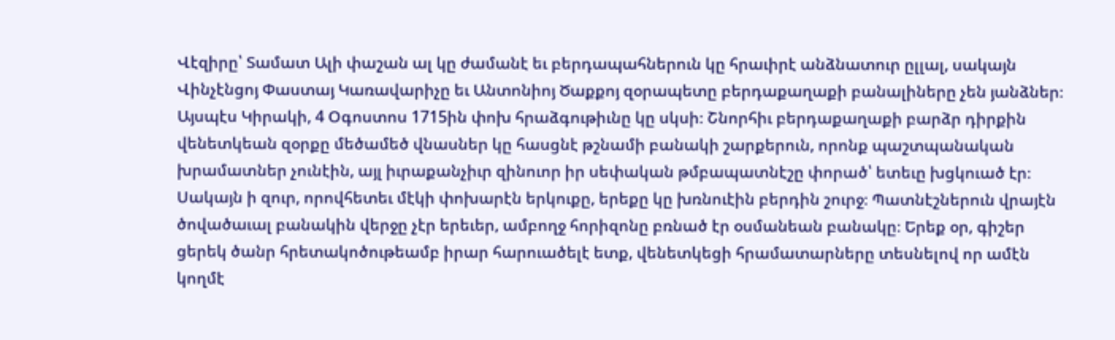Վէզիրը՝ Տամատ Ալի փաշան ալ կը ժամանէ եւ բերդապահներուն կը հրաւիրէ անձնատուր ըլլալ, սակայն Վինչէնցոյ Փաստայ Կառավարիչը եւ Անտոնիոյ Ծաքքոյ զօրապետը բերդաքաղաքի բանալիները չեն յանձներ։
Այսպէս Կիրակի, 4 Օգոստոս 1715ին փոխ հրաձգութիւնը կը սկսի։ Շնորհիւ բերդաքաղաքի բարձր դիրքին վենետկեան զօրքը մեծամեծ վնասներ կը հասցնէ թշնամի բանակի շարքերուն, որոնք պաշտպանական խրամատներ չունէին, այլ իւրաքանչիւր զինուոր իր սեփական թմբապատնէշը փորած՝ ետեւը խցկուած էր։ Սակայն ի զուր, որովհետեւ մէկի փոխարէն երկուքը, երեքը կը խռնուէին բերդին շուրջ։ Պատնէշներուն վրայէն ծովածաւալ բանակին վերջը չէր երեւեր, ամբողջ հորիզոնը բռնած էր օսմանեան բանակը։ Երեք օր, գիշեր ցերեկ ծանր հրետակոծութեամբ իրար հարուածելէ ետք, վենետկեցի հրամատարները տեսնելով որ ամէն կողմէ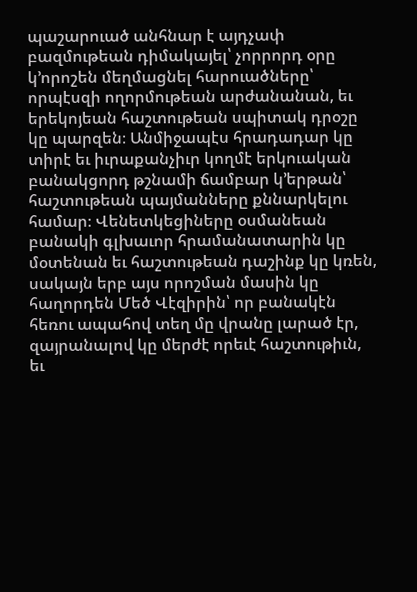պաշարուած անհնար է այդչափ բազմութեան դիմակայել՝ չորրորդ օրը կ՚որոշեն մեղմացնել հարուածները՝ որպէսզի ողորմութեան արժանանան, եւ երեկոյեան հաշտութեան սպիտակ դրօշը կը պարզեն։ Անմիջապէս հրադադար կը տիրէ եւ իւրաքանչիւր կողմէ երկուական բանակցորդ թշնամի ճամբար կ՚երթան՝ հաշտութեան պայմանները քննարկելու համար։ Վենետկեցիները օսմանեան բանակի գլխաւոր հրամանատարին կը մօտենան եւ հաշտութեան դաշինք կը կռեն, սակայն երբ այս որոշման մասին կը հաղորդեն Մեծ Վէզիրին՝ որ բանակէն հեռու ապահով տեղ մը վրանը լարած էր, զայրանալով կը մերժէ որեւէ հաշտութիւն, եւ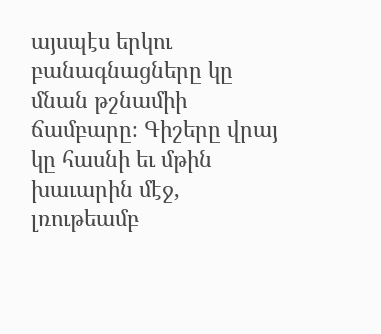այսպէս երկու բանագնացները կը մնան թշնամիի ճամբարը։ Գիշերը վրայ կը հասնի եւ մթին խաւարին մէջ, լռութեամբ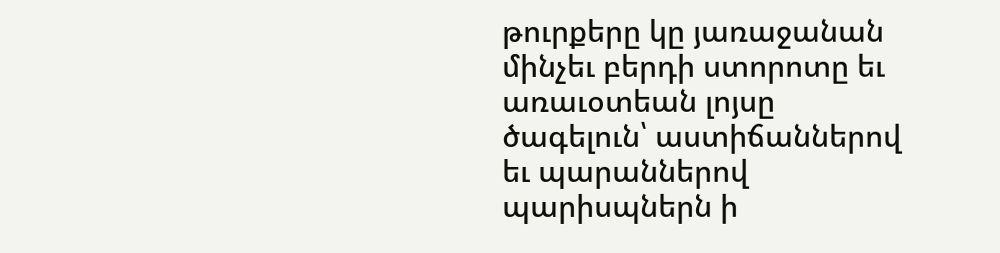թուրքերը կը յառաջանան մինչեւ բերդի ստորոտը եւ առաւօտեան լոյսը ծագելուն՝ աստիճաններով եւ պարաններով պարիսպներն ի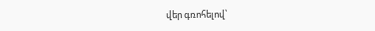վեր գռոհելով՝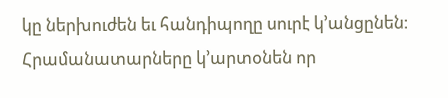կը ներխուժեն եւ հանդիպողը սուրէ կ՚անցընեն։ Հրամանատարները կ՚արտօնեն որ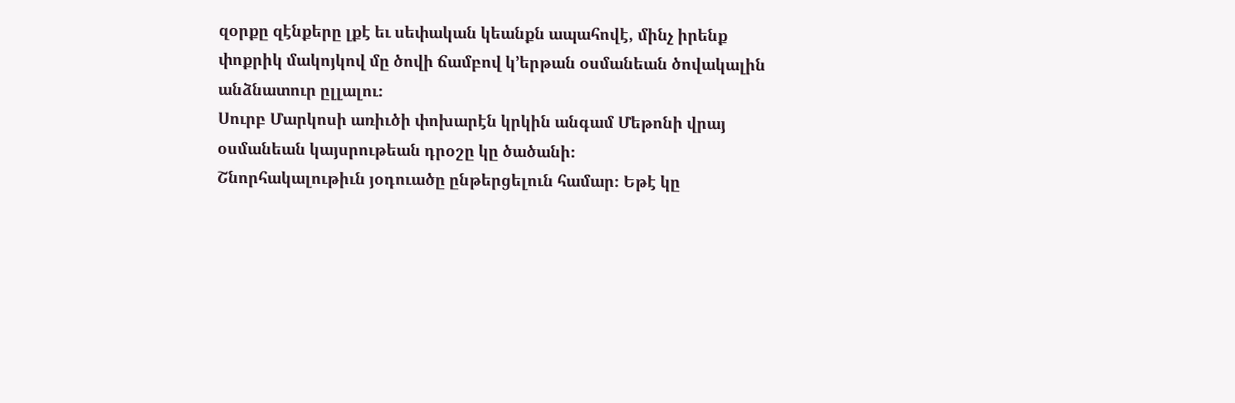զօրքը զէնքերը լքէ եւ սեփական կեանքն ապահովէ, մինչ իրենք փոքրիկ մակոյկով մը ծովի ճամբով կ՚երթան օսմանեան ծովակալին անձնատուր ըլլալու։
Սուրբ Մարկոսի առիւծի փոխարէն կրկին անգամ Մեթոնի վրայ օսմանեան կայսրութեան դրօշը կը ծածանի։
Շնորհակալութիւն յօդուածը ընթերցելուն համար։ Եթէ կը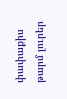փափաքիս թարմ լուրեր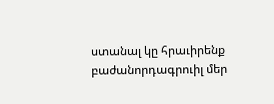ստանալ կը հրաւիրենք բաժանորդագրուիլ մեր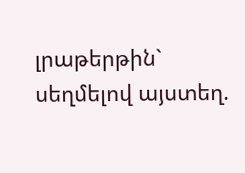լրաթերթին` սեղմելով այստեղ.